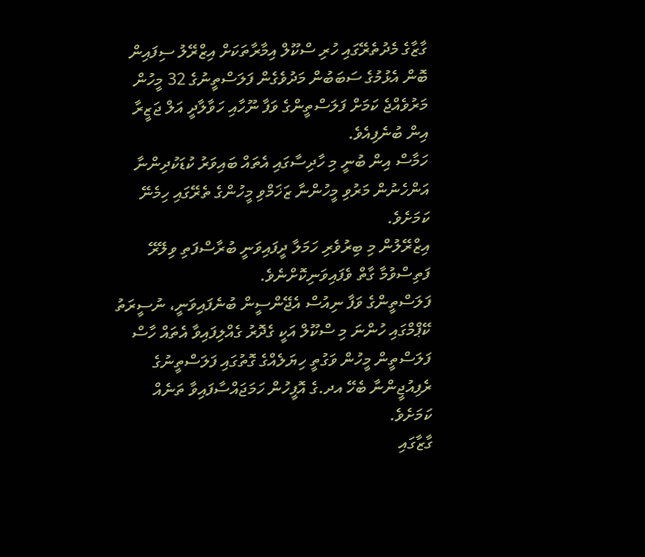ގާޒާގެ މެދުތެރޭގައި ހުރި ސްކޫލް އިމާރާތަކަށް އިޒްރޭލު ސިފައިން ބޮން އެޅުމުގެ ސަބަބުން މަދުވެގެން ފަލަސްތީނުގެ 32 މީހުން މަރުވެއްޖެ ކަމަށް ފަލަސްތީންގެ ވަފާ ނޫހާއި ހަވާލާދީ އަލް ޖަޒީރާ އިން ބުނެފިއެވެ.
ހަމާސް އިން ބުނީ މި ހާދިސާގައި އެތައް ބައިވަރު ކުޑަކުދިންނާ އަންހެނުން މަރުވި މީހުންނާ ޒަޚަމްވި މީހުންގެ ތެރޭގައި ހިމެނޭ ކަމަށެވެ.
އިޒްރޭލުން މި ބިރުވެރި ހަމަލާ ދީފައިވަނީ ބުރާސްފަތި ވިލޭރޭ ފަތިސްވުމާ ގާތް ވެފައިވަނިކޮށްނެވެ.
ފަލަސްތީންގެ ވަފާ ނިއުސް އެޖޭންސީން ބުނެފައިވަނީ، ނުސީރަތު ކޭޕްމްގައި ހުންނަ މި ސްކޫލް އަކީ ގެދޮރު ގެއްލިފައިވާ އެތައް ހާސް ފަލަސްތީން މީހުން ވަގުތީ ހިޔަލެއްގެ ގޮތުގައި ފަލަސްތީނުގެ ރެފިއުޖީންނާ ބެހޭ އދ.ގެ އޮފީހުން ހަމަޖައްސާފައިވާ ތަނެއް ކަމަށެވެ.
ގާޒާގައި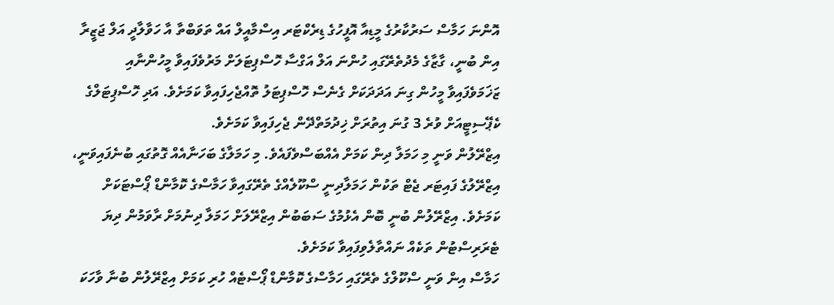އޮންނަ ހަމާސް ސަރުކާރުގެ މީޑިއާ އޮފީހުގެ ޑިރެކްޓަރ އިސްމާއީލް އައް ތަވަބްތާ އާ ހަވާލާދީ އަލް ޖަޒީރާ އިން ބުނީ، ގާޒާގެ މެދުތެރޭގައި ހުންނަ އަލް އަގްސާ ހޮސްޕިޓަލަށް މަރުވެފައިވާ މީހުންނާއި ޒަޚަމަވެފައިވާ މީހުން ގިނަ އަދަދަކަށް ގެނެސް ހޮސްޕިޓަލު ތޮއްޖެހިފައިވާ ކަމަށެވެ. އަދި ހޮސްޕިޓަލްގެ ކެޕޭސިޓީއަށް ވުރެ 3 ގުނަ އިތުރަށް ޚިދުމަތްދޭން ޖެހިފައިވާ ކަމަށެވެ.
އިޒްރޭލުން ވަނީ މި ހަމަލާ ދިން ކަމަށް އެއްބަސްވެފައެވެ. މި ހަމަލާގެ ބަހަނާއެއް ގޮތުގައި ބުނެފައިވަނީ، އިޒްރޭލުގެ ފައިޓަރ ޖެޓް ތަކުން ހަމަލާދިނީ ސްކޫލެއްގެ ތެރޭގައިވާ ހަމާސްގެ ކޮމާންޑް ޕޯސްޓަކަށް ކަމަށެވެ. އިޒްރޭލުން ބުނީ ބޮން އެޅުމުގެ ސަބަބުން އިޒްރޭލަށް ހަމަލާ ދިނުމަށް ރާވަމުން ދިޔަ ޓެރަރިސްޓުން ތަކެއް ނައްތާލެވިފައިވާ ކަމަށެވެ.
ހަމާސް އިން ވަނީ ސްކޫލްގެ ތެރޭގައި ހަމާސްގެ ކޮމާންޑް ޕޯސްޓެއް ހުރި ކަމަށް އިޒްރޭލުން ބުނާ ވާހަކަ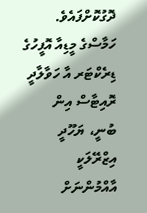ދޮގުކޮށްފައެވެ.
ހަމާސްގެ މީޑިއާ އޮފީހުގެ ޑިރެކްޓަރ އާ ހަވާލާދީ ރޮއިޓާސް އިން ބުނީ، ޔަހޫދީ އިޒްރޭލަކީ އާއްމުންނަށް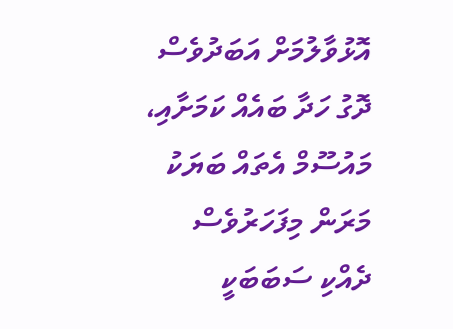އޮޅުވާލުމަށް އަބަދުވެސް ދޮގު ހަދާ ބައެއް ކަމަށާއި، މައުސޫމް އެތައް ބަޔަކު މަރަން މިފަހަރުވެސް ދެއްކި ސަބަބަކީ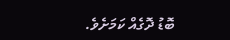ބޮޑު ދޮގެއް ކަމަށެވެ.